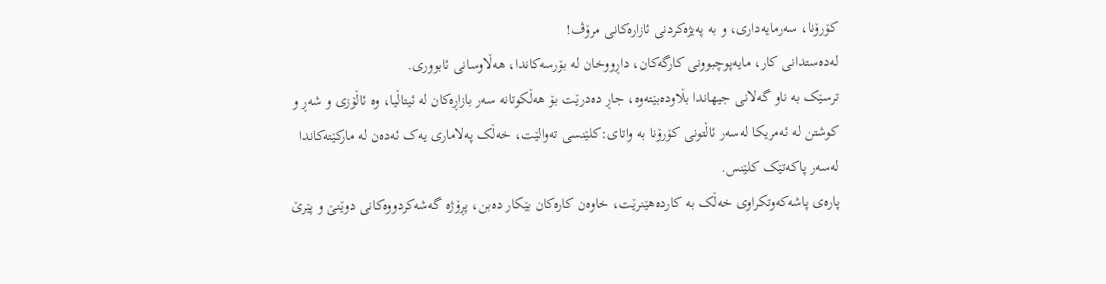کۆرۆنا، سەرمایەداری، و بە پەیژەکردنی ئازارەکانی مرۆڤ!
لەدەستدانی کار، مایەپوچبوونی کارگەکان، داڕووخان لە بۆرسەکاندا، هەڵاوسانی ئابووری.
ترسێک بە ناو گەلانی جیهاندا بڵاودەبێتەوە، جاڕ دەدرێت بۆ هەڵکوتانە سەر بازاڕەکان لە ئیتاڵیا، وە ئاڵۆزی و شەڕ و کوشتن لە ئەمریکا لەسەر ئاڵتونی کۆرۆنا بە واتای:کلێنسی تەوالێت، خەڵک پەلاماری یەک ئەدەن لە مارکێتەکاندا لەسەر پاکەتێک کلێنس.
پارەی پاشەکەوتکراوی خەڵک بە کاردەهێنرێت، خاوەن کارەکان بێکار دەبن، پڕۆژە گەشەکردووەکانی دوێنێ و پێرێ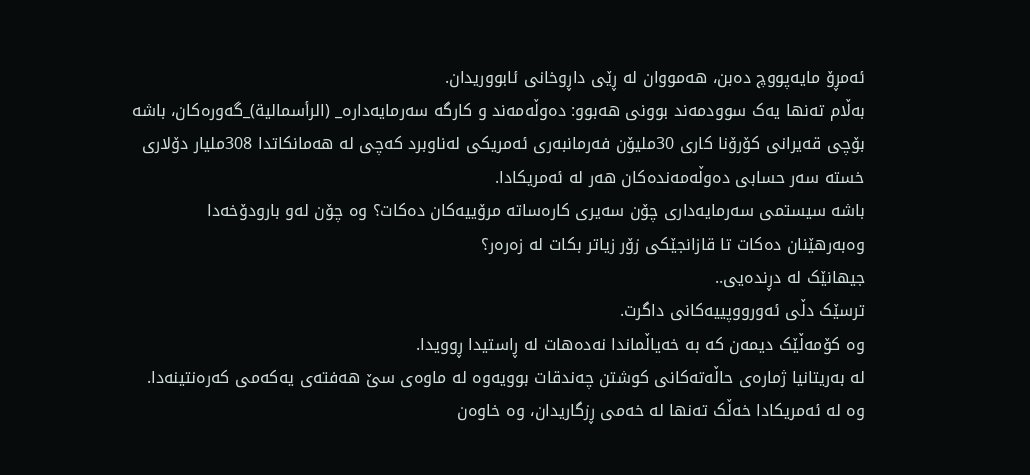ئەمڕۆ مایەپووچ دەبن، هەمووان لە ڕێی داڕوخانی ئابووریدان.
بەڵام تەنها یەک سوودمەند بوونی هەبوو: دەوڵەمەند و کارگە سەرمایەدارە_ (الرأسمالية)_گەورەکان، باشە بۆچی قەیرانی کۆرۆنا کاری 30ملیۆن فەرمانبەری ئەمریکی لەناوبرد کەچی لە هەمانکاتدا 308ملیار دۆلاری خستە سەر حسابی دەوڵەمەندەکان هەر لە ئەمریکادا.
باشە سیستمی سەرمایەداری چۆن سەیری کارەساتە مرۆییەکان دەکات؟ وە چۆن لەو بارودۆخەدا وەبەرهێنان دەکات تا قازانجێکی زۆر زیاتر بکات لە زەرەر؟
جیهانێک لە دڕندەیی..
ترسێک دڵی ئەورووپییەکانی داگرت.
وە کۆمەڵێک دیمەن کە بە خەیاڵماندا نەدەهات لە ڕاستیدا ڕوویدا.
لە بەریتانیا ژمارەی حاڵەتەکانی کوشتن چەندقات بوویەوە لە ماوەی سێ هەفتەی یەکەمی کەرەنتینەدا.
وە لە ئەمریکادا خەڵک تەنها لە خەمی ڕزگاریدان، وە خاوەن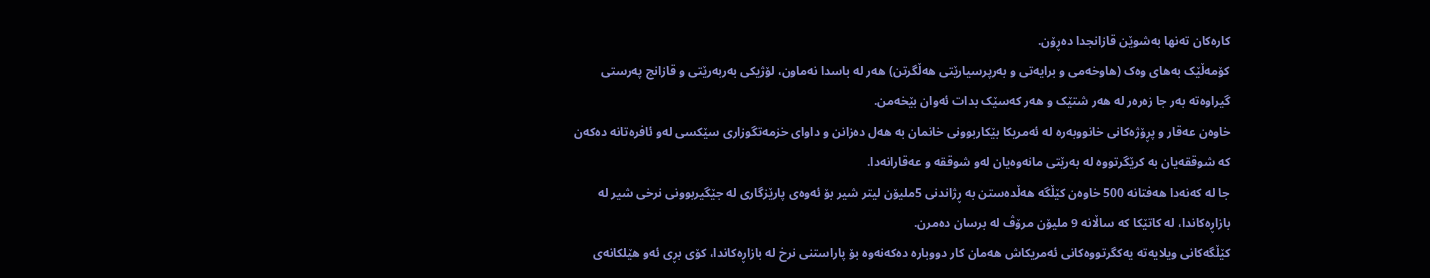کارەکان تەنها بەشوێن قازانجدا دەڕۆن.
کۆمەڵێک بەهای وەک (هاوخەمی و برایەتی و بەرپرسیارێتی هەڵگرتن) هەر لە باسدا نەماون، لۆژیکی بەربەرێتی و قازانج پەرستی گیراوەتە بەر جا زەرەر لە هەر شتێک و هەر کەسێک بدات ئەوان بێخەمن.
خاوەن عەقار و پڕۆژەکانی خانووبەرە لە ئەمریکا بێکاربوونی خانمان بە هەل دەزانن و داوای خزمەتگوزاری سێکسی لەو ئافرەتانە دەکەن کە شوققەیان بە کرێگرتووە لە بەرێتی مانەوەیان لەو شوققە و عەقارانەدا.
جا لە کەنەدا هەفتانە 500 خاوەن کێڵگە هەڵدەستن بە ڕژاندنی 5ملیۆن لیتر شیر بۆ ئەوەی پارێزگاری لە جێگیربوونی نرخی شیر لە بازاڕەکاندا، لە کاتێکا کە ساڵانە 9 ملیۆن مرۆڤ لە برسان دەمرن.
کێڵگەکانی ویلایەتە یەکگرتووەکانی ئەمریکاش هەمان کار دووبارە دەکەنەوە بۆ پاراستنی نرخ لە بازاڕەکاندا، کۆی بڕی ئەو هێلکانەی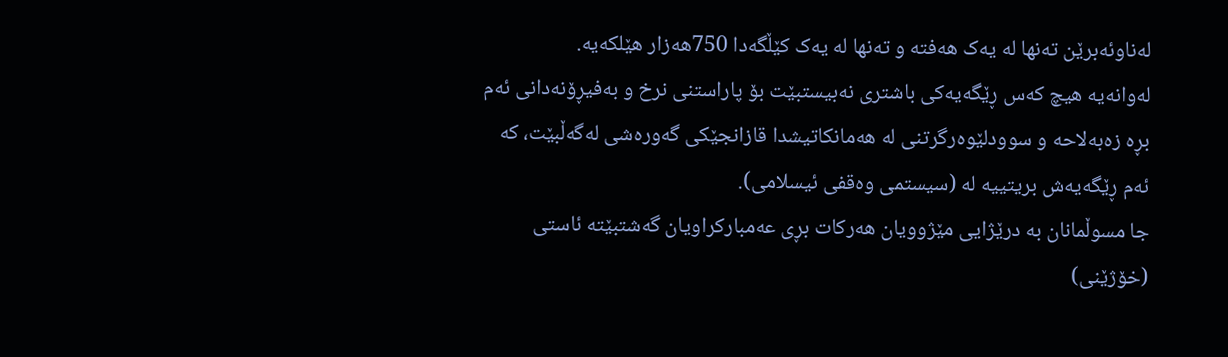لەناوئەبرێن تەنها لە یەک هەفتە و تەنها لە یەک کێڵگەدا 750هەزار هێلکەیە.
لەوانەیە هیچ کەس ڕێگەیەکی باشتری نەبیستبێت بۆ پاراستنی نرخ و بەفیڕۆنەدانی ئەم بڕە زەبەلاحە و سوودلێوەرگرتنی لە هەمانکاتیشدا قازانجێکی گەورەشی لەگەڵبێت، کە ئەم ڕێگەیەش بریتییە لە (سیستمی وەقفی ئیسلامی).
جا مسوڵمانان بە درێژایی مێژوویان هەرکات بڕی عەمبارکراویان گەشتبێتە ئاستی (خۆژێنی)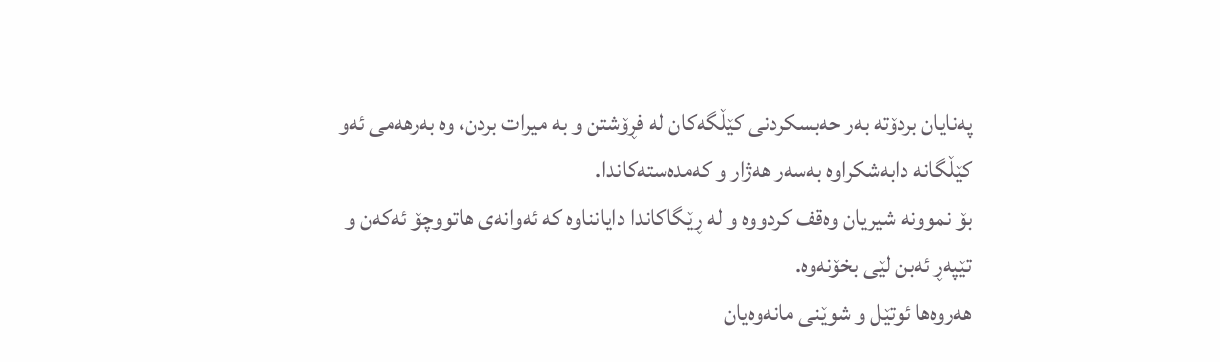پەنایان بردۆتە بەر حەبسکردنی کێڵگەکان لە فڕۆشتن و بە میرات بردن، وە بەرهەمی ئەو کێڵگانە دابەشکراوە بەسەر هەژار و کەمدەستەکاندا.
بۆ نموونە شیریان وەقف کردووە و لە ڕێگاکاندا دایانناوە کە ئەوانەی هاتووچۆ ئەکەن و تێپەڕ ئەبن لێی بخۆنەوە.
هەروەها ئوتێل و شوێنی مانەوەیان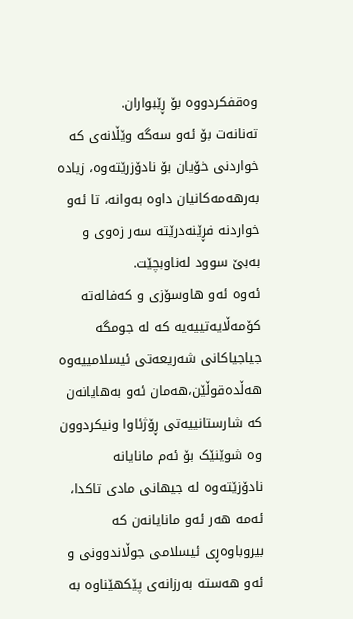وەقفکردووە بۆ ڕێبواران.
تەنانەت بۆ ئەو سەگە وێڵانەی کە خواردنی خۆیان بۆ نادۆزرێتەوە، زیادە بەرهەمەکانیان داوە بەوانە، تا ئەو خواردنە فڕێنەدرێتە سەر زەوی و بەبێ سوود لەناوبچێت.
ئەوە ئەو هاوسۆزی و کەفالەتە کۆمەڵایەتییەیە کە لە جومگە جیاجیاکانی شەریعەتی ئیسلامییەوە هەڵدەقوڵێن،هەمان ئەو بەهایانەن کە شارستانییەتی ڕۆژئاوا ونیکردوون وە شوێنێک بۆ ئەم مانایانە نادۆزێتەوە لە جیهانی مادی تاکدا، ئەمە هەر ئەو مانایانەن کە بیروباوەڕی ئیسلامی جوڵاندوونی و ئەو هەستە بەرزانەی پێکهێناوە بە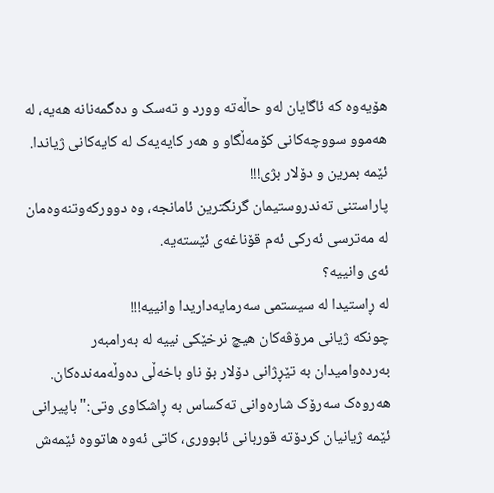هۆیەوە کە ئاگایان لەو حاڵەتە وورد و تەسک و دەگمەنانە هەیە، لە هەموو سووچەکانی کۆمەڵگاو و هەر کایەیەک لە کایەکانی ژیاندا.
ئێمە بمرین و دۆلار بژی!!!
پاراستنی تەندروستیمان گرنگترین ئامانجە، وە دوورکەوتنەوەمان لە مەترسی ئەرکی ئەم قۆناغەی ئێستەیە.
ئەی وانییە؟
لە ڕاستیدا لە سیستمی سەرمایەداریدا وانییە!!!
چونکە ژیانی مرۆڤەکان هیچ نرخێکی نییە لە بەرامبەر بەردەوامیدان بە تێڕژانی دۆلار بۆ ناو باخەڵی دەوڵەمەندەکان.
هەروەک سەرۆک شارەوانی تەکساس بە ڕاشکاوی وتی:"باپیرانی ئێمە ژیانیان کردۆتە قوربانی ئابووری، کاتی ئەوە هاتووە ئێمەش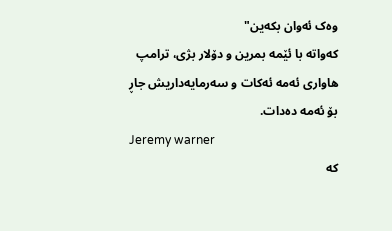وەک ئەوان بکەین"
کەواتە با ئێمە بمرین و دۆلار بژی، ترامپ هاواری ئەمە ئەکات و سەرمایەداریش جاڕ بۆ ئەمە دەدات.
Jeremy warner
کە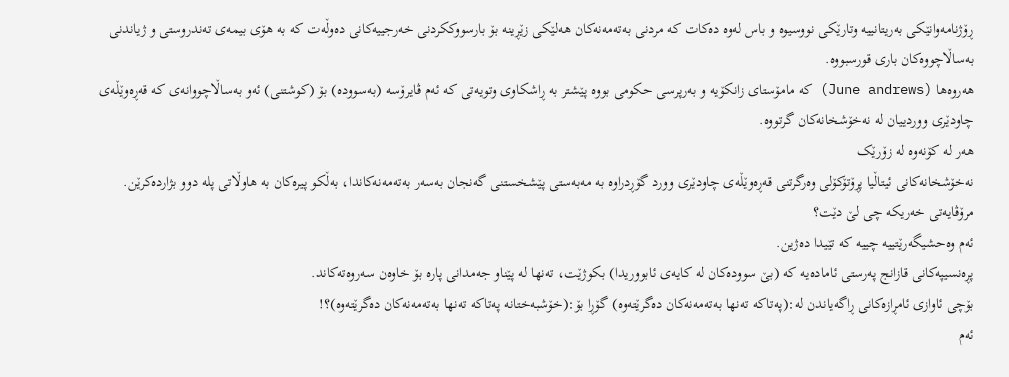ڕۆژنامەوانێکی بەریتانییە وتارێکی نووسیوە و باس لەوە دەکات کە مردنی بەتەمەنەکان هەلێکی زێڕینە بۆ بارسووککردنی خەرجییەکانی دەوڵەت کە بە هۆی بیمەی تەندروستی و ژیاندنی بەساڵاچووەکان باری قورسبووە.
هەروەها (June andrews) کە مامۆستای زانکۆیە و بەرپرسی حکومی بووە پێشتر بە ڕاشکاوی وتویەتی کە ئەم ڤایرۆسە (بەسوودە) بۆ (کوشتنی) ئەو بەساڵاچووانەی کە قەڕەوێڵەی چاودێری ووردییان لە نەخۆشخانەکان گرتووە.
هەر لە کۆنەوە لە زۆرێک
نەخۆشخانەکانی ئیتاڵیا پڕۆتۆکۆلی وەرگرتنی قەڕەوێڵەی چاودێری وورد گۆڕدراوە بە مەبەستی پێشخستنی گەنجان بەسەر بەتەمەنەکاندا، بەڵکو پیرەکان بە هاوڵاتی پلە دوو بژاردەکرێن.
مرۆڤایەتی خەریکە چی لێ دێت؟
ئەم وەحشیگەرێتییە چییە کە تێیدا دەژین.
پڕەنسیپەکانی قازانج پەرستی ئامادەیە کە (بێ سوودەکان لە کایەی ئابووریدا) بکوژێت، تەنها لە پێناو جەمدانی پارە بۆ خاوەن سەروەتەکاند.
بۆچی ئاوازی ئامڕازەکانی ڕاگەیاندن لە:(پەتاکە تەنها بەتەمەنەکان دەگرێتەوە) گۆڕا بۆ:(خۆشبەختانە پەتاکە تەنها بەتەمەنەکان دەگرێتەوە)؟!
ئەم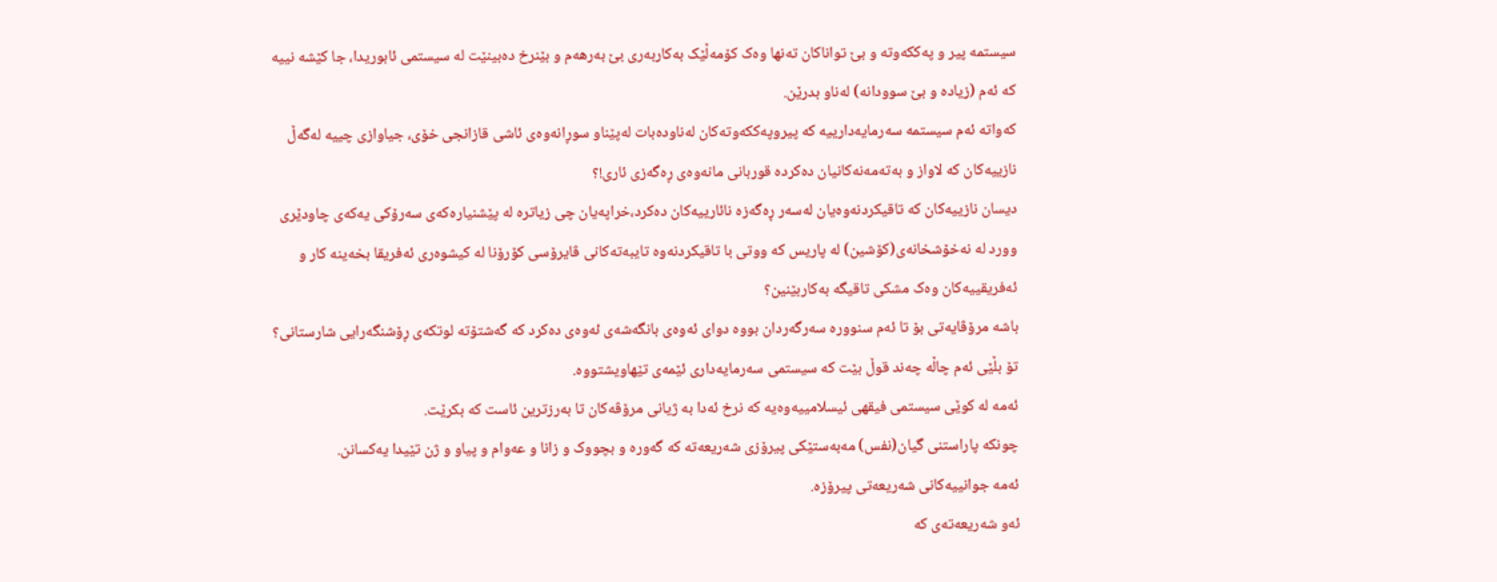سیستمە پیر و پەککەوتە و بێ تواناکان تەنها وەک کۆمەڵێک بەکاربەری بێ بەرهەم و بێنرخ دەبینێت لە سیستمی ئابوریدا، جا کێشە نییە کە ئەم (زیادە و بێ سوودانە) لەناو بدرێن.
کەواتە ئەم سیستمە سەرمایەدارییە کە پیروپەککەوتەکان لەناودەبات لەپێناو سوڕانەوەی ئاشی قازانجی خۆی، جیاوازی چییە لەگەڵ نازییەکان کە لاواز و بەتەمەنەکانیان دەکردە قوربانی مانەوەی ڕەگەزی ئاری!؟
دیسان نازییەکان کە تاقیکردنەوەیان لەسەر ڕەگەزە نائارییەکان دەکرد،خراپەیان چی زیاترە لە پێشنیارەکەی سەرۆکی یەکەی چاودێری وورد لە نەخۆشخانەی(کۆشین) لە پاریس کە ووتی با تاقیکردنەوە تایبەتەکانی ڤایرۆسی کۆرۆنا لە کیشوەری ئەفریقا بخەینە کار و ئەفریقییەکان وەک مشکی تاقیگە بەکاربێنین؟
باشە مرۆڤایەتی بۆ تا ئەم سنوورە سەرگەردان بووە دوای ئەوەی بانگەشەی ئەوەی دەکرد کە گەشتۆتە لوتکەی ڕۆشنگەرایی شارستانی؟
تۆ بڵێی ئەم چاڵە چەند قوڵ بێت کە سیستمی سەرمایەداری ئێمەی تێهاویشتووە.
ئەمە لە کوێی سیستمی فیقهی ئیسلامییەوەیە کە نرخ ئەدا بە ژیانی مرۆڤەکان تا بەرزترین ئاست کە بکرێت.
چونکە پاراستنی گیان(نفس) مەبەستێکی پیرۆزی شەریعەتە کە گەورە و بچووک و زانا و عەوام و پیاو و ژن تێیدا یەکسانن.
ئەمە جوانییەکانی شەریعەتی پیرۆزە.
ئەو شەریعەتەی کە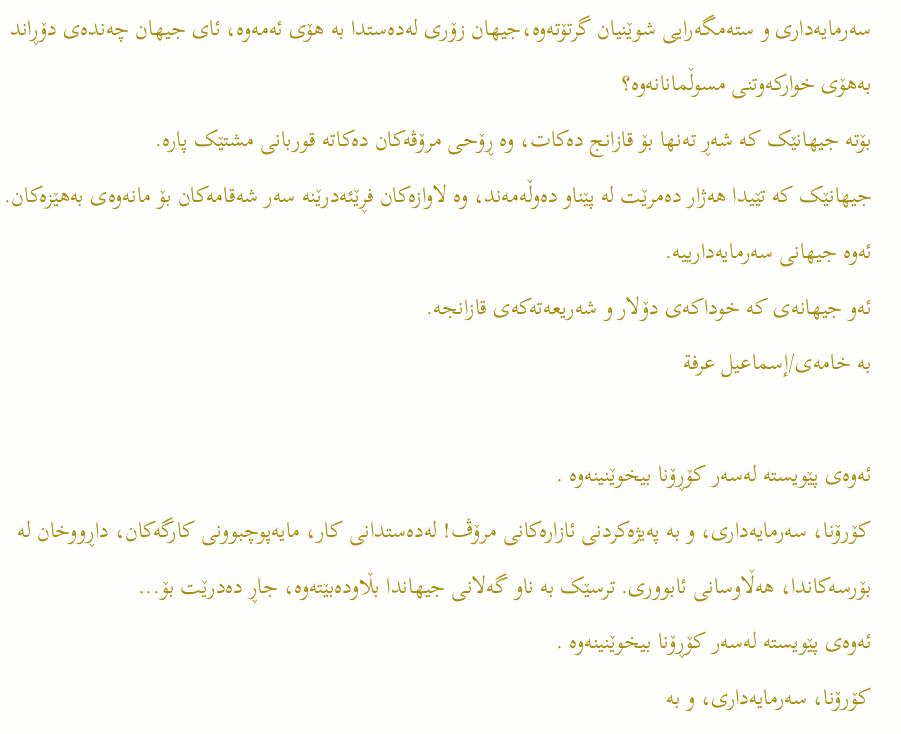سەرمایەداری و ستەمگەرایی شوێنیان گرتۆتەوە،جیهان زۆری لەدەستدا بە هۆی ئەمەوە، ئای جیهان چەندەی دۆڕاند بەهۆی خوارکەوتنی مسوڵمانانەوە؟
بۆتە جیهانێک کە شەڕ تەنها بۆ قازانج دەکات، وە ڕۆحی مرۆڤەکان دەکاتە قوربانی مشتێک پارە.
جیهانێک کە تێیدا هەژار دەمرێت لە پێناو دەوڵەمەند، وە لاوازەکان فڕێئەدرێنە سەر شەقامەکان بۆ مانەوەی بەهێزەکان.
ئەوە جیهانی سەرمایەدارییە.
ئەو جیهانەی کە خوداکەی دۆلار و شەریعەتەکەی قازانجە.
بە خامەی/إسماعيل عرفة

ئەوەی پێویستە لەسەر کۆڕۆنا بیخوێنینەوە .
کۆرۆنا، سەرمایەداری، و بە پەیژەکردنی ئازارەکانی مرۆڤ! لەدەستدانی کار، مایەپوچبوونی کارگەکان، داڕووخان لە بۆرسەکاندا، هەڵاوسانی ئابووری. ترسێک بە ناو گەلانی جیهاندا بڵاودەبێتەوە، جاڕ دەدرێت بۆ...
ئەوەی پێویستە لەسەر کۆڕۆنا بیخوێنینەوە .
کۆرۆنا، سەرمایەداری، و بە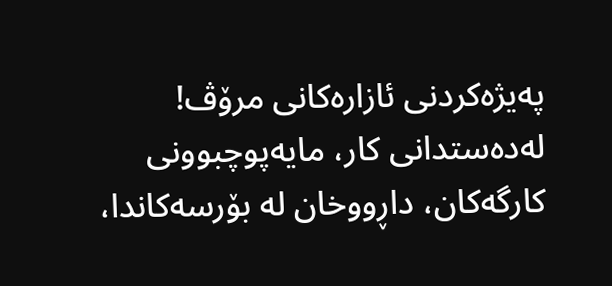پەیژەکردنی ئازارەکانی مرۆڤ! لەدەستدانی کار، مایەپوچبوونی کارگەکان، داڕووخان لە بۆرسەکاندا،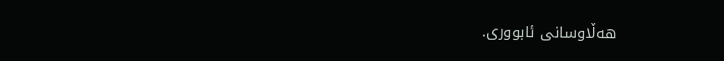هەڵاوسانی ئابووری.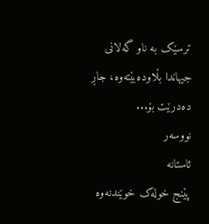ترسێک بە ناو گەلانی جیهاندا بڵاودەبێتەوە، جاڕ دەدرێت بۆ...
نووسەر
ئاستانە
پێنج خولەک خوێندنەوە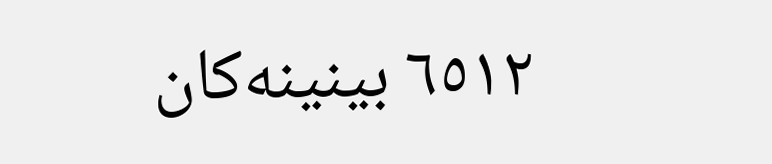٦٥١٢ بینینەکان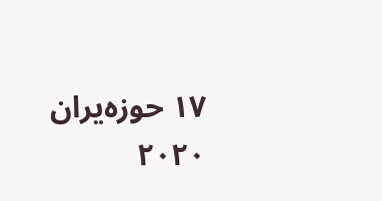١٧ حوزەیران ٢٠٢٠